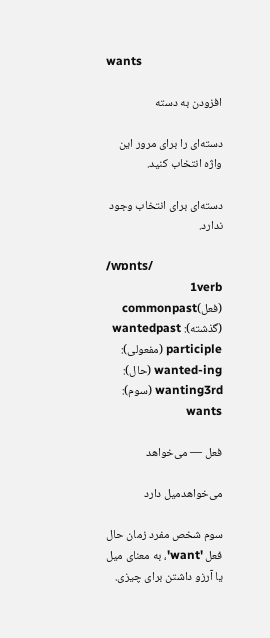wants

افزودن به دسته

دسته‌ای را برای مرور این واژه انتخاب کنید.

دسته‌ای برای انتخاب وجود ندارد.

/wɒnts/
1verb (فعل)commonpast (گذشته): wantedpast participle (مفعولی): wanted-ing (حال): wanting3rd (سوم): wants

فعل — می‌خواهد

می‌خواهدمیل دارد

سوم شخص مفرد زمان حال فعل 'want'، به معنای میل یا آرزو داشتن برای چیزی.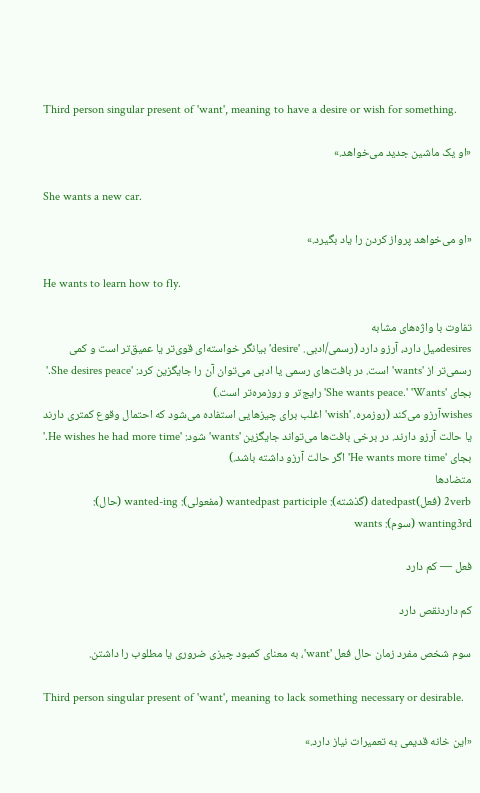Third person singular present of 'want', meaning to have a desire or wish for something.

«او یک ماشین جدید می‌خواهد.»

She wants a new car.

«او می‌خواهد پرواز کردن را یاد بگیرد.»

He wants to learn how to fly.

تفاوت با واژه‌های مشابه
desiresمیل دارد، آرزو دارد (رسمی/ادبی. 'desire' بیانگر خواسته‌ای قوی‌تر یا عمیق‌تر است و کمی رسمی‌تر از 'wants' است. در بافت‌های رسمی یا ادبی می‌توان آن را جایگزین کرد: 'She desires peace.' بجای 'She wants peace.' 'Wants' رایج‌تر و روزمره‌تر است.)
wishesآرزو می‌کند (روزمره. 'wish' اغلب برای چیزهایی استفاده می‌شود که احتمال وقوع کمتری دارند یا حالت آرزو دارند. در برخی بافت‌ها می‌تواند جایگزین 'wants' شود: 'He wishes he had more time.' بجای 'He wants more time' اگر حالت آرزو داشته باشد.)
متضادها
2verb (فعل)datedpast (گذشته): wantedpast participle (مفعولی): wanted-ing (حال): wanting3rd (سوم): wants

فعل — کم دارد

کم داردنقص دارد

سوم شخص مفرد زمان حال فعل 'want'، به معنای کمبود چیزی ضروری یا مطلوب را داشتن.

Third person singular present of 'want', meaning to lack something necessary or desirable.

«این خانه قدیمی به تعمیرات نیاز دارد.»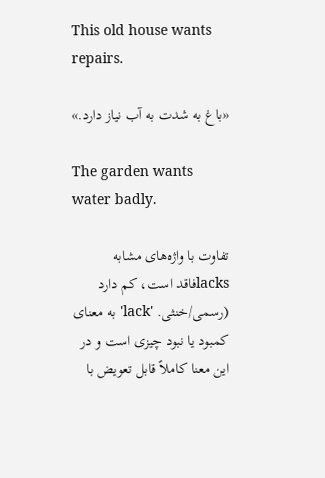This old house wants repairs.

«باغ به شدت به آب نیاز دارد.»

The garden wants water badly.

تفاوت با واژه‌های مشابه
lacksفاقد است، کم دارد (رسمی/خنثی. 'lack' به معنای کمبود یا نبود چیزی است و در این معنا کاملاً قابل تعویض با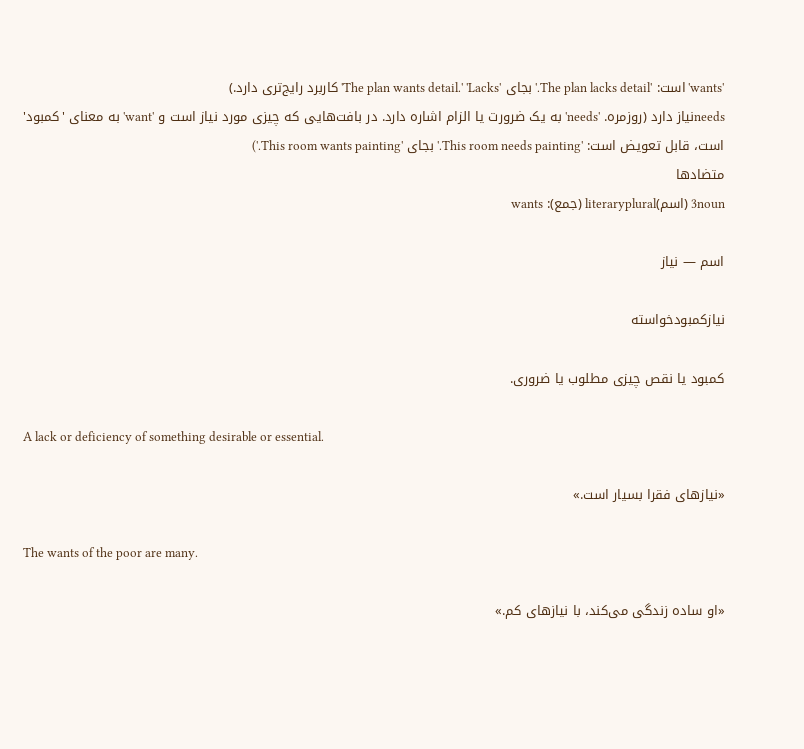'wants' است: 'The plan lacks detail.' بجای 'The plan wants detail.' 'Lacks' کاربرد رایج‌تری دارد.)
needsنیاز دارد (روزمره. 'needs' به یک ضرورت یا الزام اشاره دارد. در بافت‌هایی که چیزی مورد نیاز است و 'want' به معنای 'کمبود' است، قابل تعویض است: 'This room needs painting.' بجای 'This room wants painting.')
متضادها
3noun (اسم)literaryplural (جمع): wants

اسم — نیاز

نیازکمبودخواسته

کمبود یا نقص چیزی مطلوب یا ضروری.

A lack or deficiency of something desirable or essential.

«نیازهای فقرا بسیار است.»

The wants of the poor are many.

«او ساده زندگی می‌کند، با نیازهای کم.»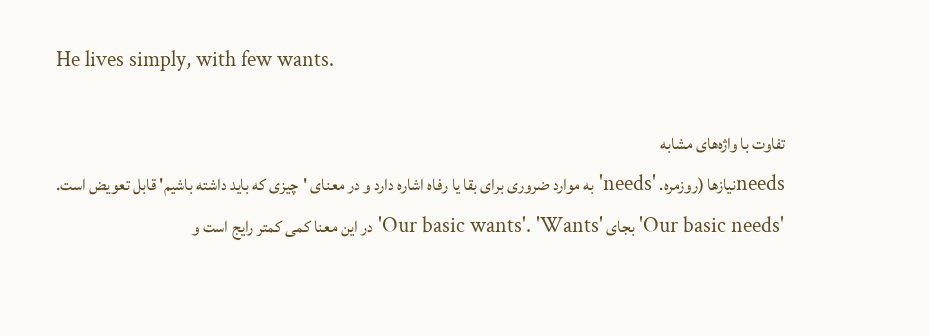He lives simply, with few wants.

تفاوت با واژه‌های مشابه
needsنیازها (روزمره. 'needs' به موارد ضروری برای بقا یا رفاه اشاره دارد و در معنای 'چیزی که باید داشته باشیم' قابل تعویض است. 'Our basic needs' بجای 'Our basic wants'. 'Wants' در این معنا کمی کمتر رایج است و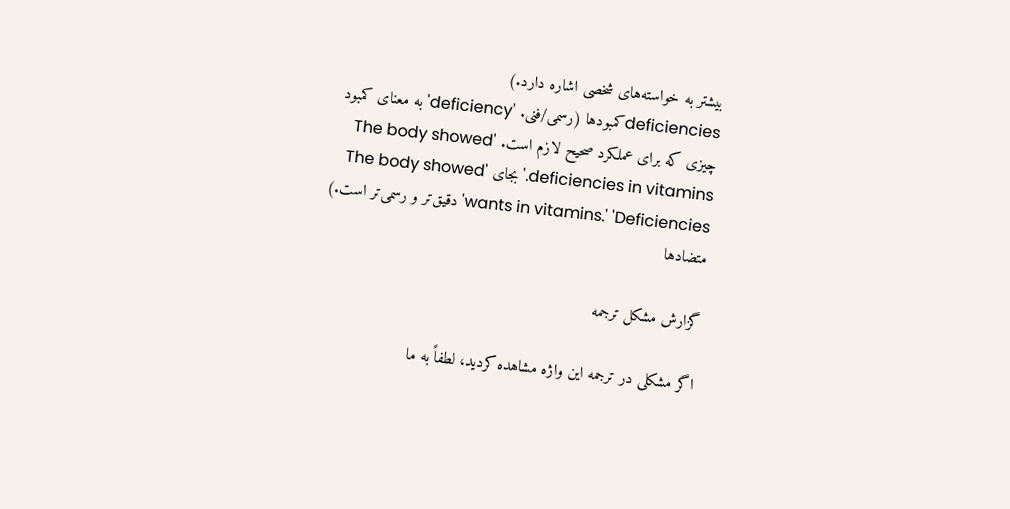بیشتر به خواسته‌های شخصی اشاره دارد.)
deficienciesکمبودها (رسمی/فنی. 'deficiency' به معنای کمبود چیزی که برای عملکرد صحیح لازم است. 'The body showed deficiencies in vitamins.' بجای 'The body showed wants in vitamins.' 'Deficiencies' دقیق‌تر و رسمی‌تر است.)
متضادها

گزارش مشکل ترجمه

اگر مشکلی در ترجمه این واژه مشاهده کردید، لطفاً به ما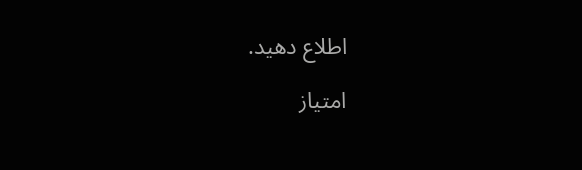اطلاع دهید.

امتیاز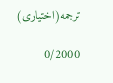ترجمه(اختیاری)

0/2000